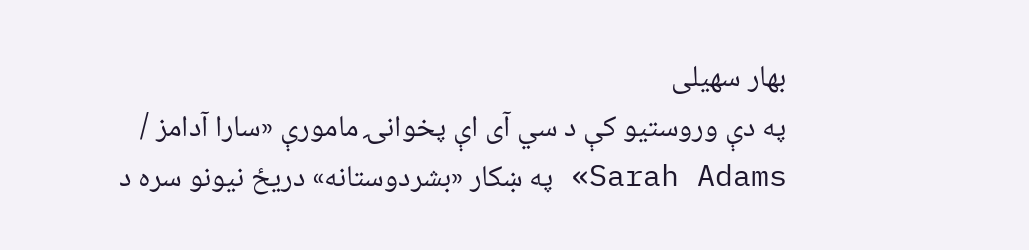بهار سهیلی
په دې وروستیو کې د سي آی اې پخوانۍ مامورې «سارا آدامز / Sarah Adams» په ښکار «بشردوستانه» دریځ نیونو سره د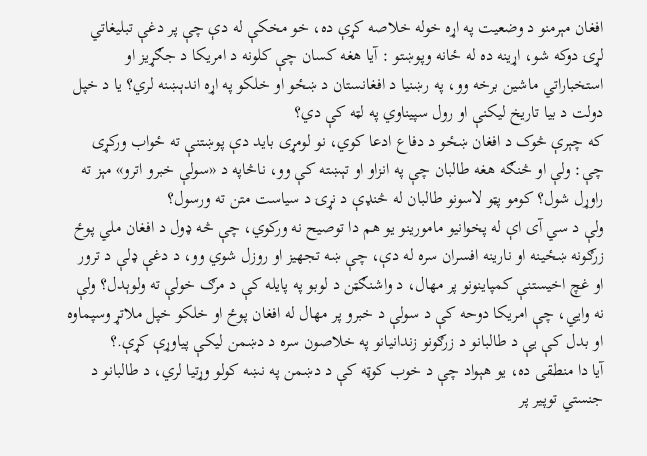افغان مېرمنو د وضعیت په اړه خوله خلاصه کړې ده، خو مخکې له دې چې پر دغې تبلیغاتي لړۍ دوکه شو، اړینه ده له ځانه وپوښتو : آیا هغه کسان چې کلونه د امریکا د جګړیز او استخباراتي ماشین برخه وو، په رښنیا د افغانستان د ښځو او خلکو په اړه اندېښنه لري؟ یا د خپل دولت د بیا تاریخ لیکنې او رول سپیناوي په لټه کې دي؟
که چېرې څوک د افغان ښځو د دفاع ادعا کوي، نو لومړی باید دې پوښتنې ته ځواب ورکړی چې: ولې او څنګه هغه طالبان چې په انزاو او تېښته کې وو، ناڅاپه د «سولې خبرو اترو» مېز ته راوړل شول؟ کومو پټو لاسونو طالبان له څنډې د نړۍ د سیاست متن ته ورسول؟
ولې د سي آی اې له پخوانیو مامورینو یو هم دا توصیح نه ورکوي، چې څه ډول د افغان ملي پوځ زرګونه ښځینه او نارینه افسران سره له دې، چې ښه تجهیز او روزل شوي وو، د دغې ډلې د ترور او غچ اخیستنې کمپاینونو پر مهال، د واشنګټن د لوبو په پایله کې د مرګ خولې ته ولوېدل؟ ولې نه وايي، چې امریکا دوحه کې د سولې د خبرو پر مهال له افغان پوځ او خلکو خپل ملاتړ وسپماوه او بدل کې یې د طالبانو د زرګونو زندانیانو په خلاصون سره د دښمن لیکې پیاوړې کړې.؟
آیا دا منطقی ده، یو هېواد چې د خوب کوټه کې د دښمن په نښه کولو وړتیا لري، د طالبانو د جنستي توپیر پر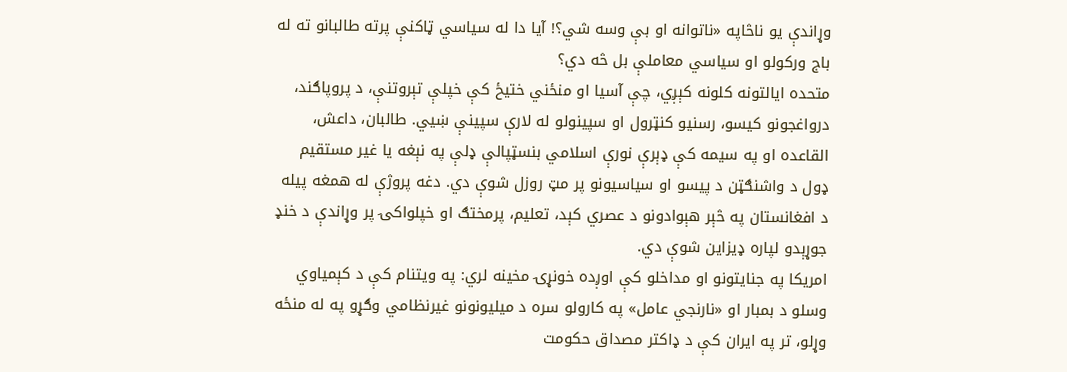وړاندې یو ناڅاپه «ناتوانه او بې وسه شي؟! آیا دا له سیاسي ټاکنې پرته طالبانو ته له باج ورکولو او سیاسي معاملې بل څه دي؟
متحده ایالتونه کلونه کېږي، چې آسیا او منځني ختیځ کې خپلې تېروتنې، د پروپاګند، درواغجونو کیسو، رسنیو کنټرول او سپینولو له لارې سپینې ښيي. طالبان، داعش، القاعده او په سیمه کې ډېرې نورې اسلامي بنسټپالې ډلې په نېغه یا غیر مستقیم ډول د واشنګټن د پیسو او سیاسیونو پر مټ روزل شوې دي. دغه پروژې له همغه پیله د افغانستان په څېر هېوادونو د عصري کېد، تعلیم، پرمختګ او خپلواکۍ پر وړاندې د خنډ جوړېدو لپاره ډیزاین شوې دي.
امریکا په جنایتونو او مداخلو کې اوږده خونړۍ مخینه لري: په ویتنام کې د کېمیاوي وسلو د بمبار او «نارنجي عامل» په کارولو سره د میلیونونو غیرنظامي وګړو په له منځه وړلو، تر په ایران کې د ډاکتر مصداق حکومت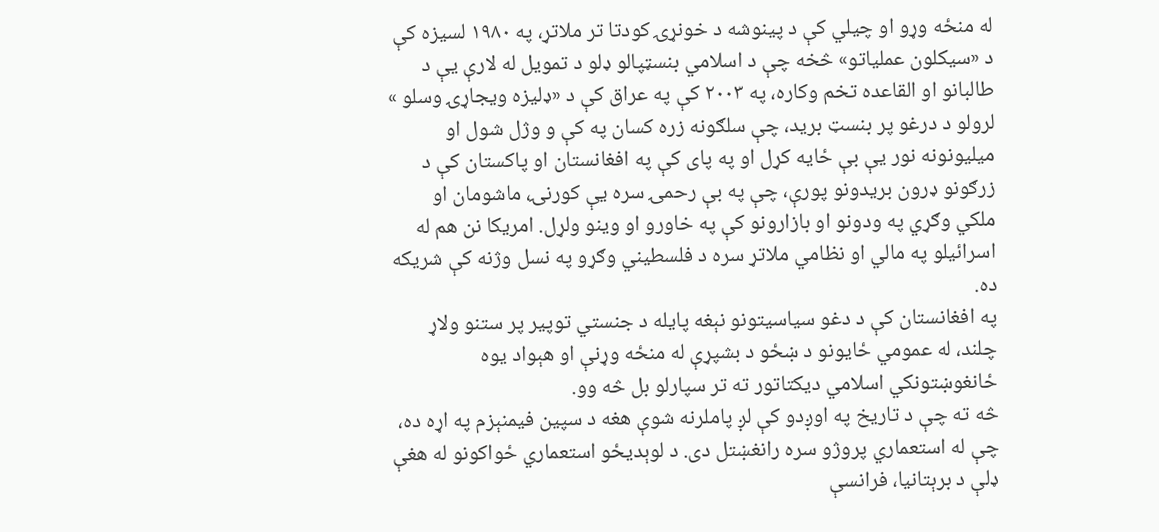له منځه وړو او چیلي کې د پینوشه د خونړۍ کودتا تر ملاتړ، په ۱۹۸۰ لسیزه کې د «سیکلون عملیاتو» څخه چې د اسلامي بنسټپالو ډلو د تمویل له لارې یې د طالبانو او القاعده تخم وکاره، په ۲۰۰۳ کې په عراق کې د «ډلیزه ویجاړۍ وسلو » لرولو د درغو پر بنسټ برید، چې سلګونه زره کسان په کې و وژل شول او میلیونونه نور یې بې ځایه کړل او په پای کې په افغانستان او پاکستان کې د زرګونو ډرون بریدونو پورې، چې په بې رحمۍ سره یې کورنۍ، ماشومان او ملکي وګړي په ودونو او بازارونو کې په خاورو او وینو ولړل. امریکا نن هم له اسرائیلو په مالي او نظامي ملاتړ سره د فلسطیني وګړو په نسل وژنه کې شریکه ده.
په افغانستان کې د دغو سیاسیتونو نېغه پایله د جنستي توپير پر ستنو ولاړ چلند، له عمومي ځایونو د ښځو د بشپړې له منځه وړنې او هېواد یوه ځانغوښتونکي اسلامي دیکتاتور ته تر سپارلو بل څه وو.
څه ته چې د تاریخ په اوږدو کې لږ پاملرنه شوې هغه د سپین فیمنېزم په اړه ده، چې له استعماري پروژو سره رانغښتل دی. د لوېدیځو استعماري ځواکونو له هغې ډلې د برېتانیا، فرانسې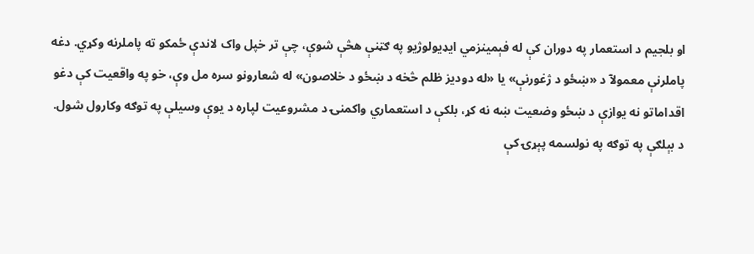او بلجیم د استعمار په دوران کې له فېمینزمي ایډیولوژیو په ګټنې هڅې شوې، چې تر خپل واک لاندې ځمکو ته پاملرنه وکړي. دغه پاملرنې معمولآ د «ښځو د ژغورنې» یا «له دودیز ظلم څخه د ښځو د خلاصون» له شعارونو سره مل وې، خو په واقعیت کې دغو اقداماتو نه یوازې د ښځو وضعیت ښه نه کړ، بلکې د استعماري واکمنۍ د مشروعیت لپاره د یوې وسیلې په توګه وکارول شول.
د بېلګې په توګه په نولسمه پېړۍ کې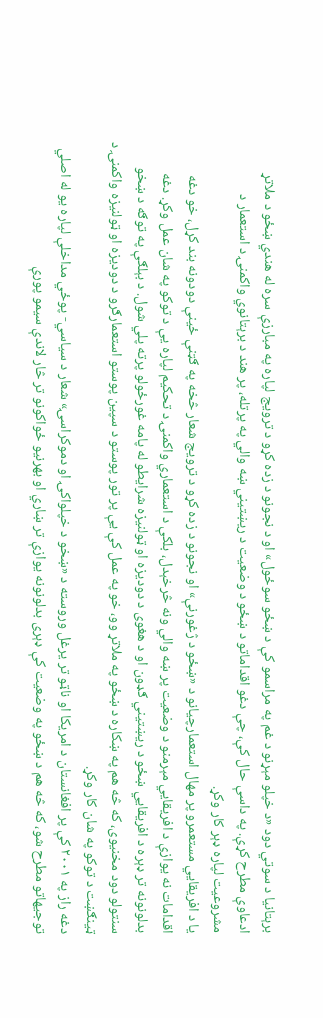برېتانیا د سوتي دود «د خپلو مېړنو د غم په مراسمو کې د ښځو سوځول» او د نجونو د زده کړو د ترویج لپاره په مبارزې سره له هندي ښځو د ملاتړ ادعاوې مطرح کړې. په داسې حال کې، چې دغو اقداماتو د ښځو د وضعیت د ریښتیني ښه والي په پرتله، پر هند د برېتانوي واکمنۍ د استعمار د مشروعیت لپاره ډېر کار وکړ.
یا د افریقايي مستعمرو پر مهال استعمارچیانو د «ښځو د ژغورنې» او نجونو د زده کړو د ترویج شعار څخه په ګټنې ځینې دودونه بند کړل، خو دغه اقدامات نه یوازې د افریقايي مېرمنو د وضعیت پر ښه والي ونه څرخېدل، بلکې د استعماري واکمنۍ د تحکیم لپاره یې د توکو په شان عمل وکړ. دغه بدلونونه تر ډېره د افریقايي ښځو د ریښتیني ګډون او د هغوی د دودیزه او ټولنیزه شرایطو له پامه غورځولو پرته پلي شول. د بېلګې په توګه د ښخو سنتولو دود مخنیوی، که څه هم په ښکاره د ښځو په ملاتړ وو، خو په عمل کې یې پر تور پوستو د سپین پوستو استعمارګرو د دودیزه او ټولنیزه واکمنۍ د ټينګښت د توکو په شان کار وکړ.
دغه راز په ۲۰۰۱ کې پر افغانستان د امریکا او ناټو تر یرغل وروسته د «ښخو د خپلواکۍ او دموکراسۍ» شعار د سیاسي- پوځي مداخلې لپاره یو له اصلي توجیهاتو مطرح شو، که څه هم د ښځو په وضعیت کې ډېری بدلونونه یوازې تر ښاري او بهرنیو ځواکونو تر څار لاندې سیمو پورې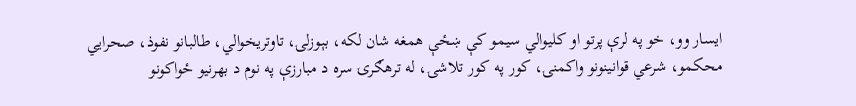ایسار وو، خو په لرې پرتو او کلیوالي سیمو کې ښځې همغه شان لکه، بېوزلۍ، تاوتریخوالي، طالبانو نفوذ، صحرايي محکمو، شرعي قوانینونو واکمنۍ، کور په کور تلاشۍ، له ترهګرۍ سره د مبارزې په نوم د بهرنیو ځواکونو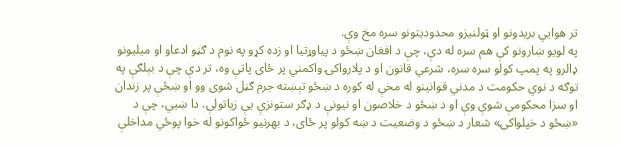تر هوايي بریدونو او ټولنیزو محدودیتونو سره مخ وې.
په لویو ښارونو کې هم سره له دې، چې د افغان ښځو د پیاوړتیا او زده کړو په نوم د ګڼو ادعاو او میلیونو ډالرو په پمپ کولو سره سره، شرعي قانون او د پلارواکۍ واکمني پر ځای پاتې وه، تر دې چې د بېلګې په توګه د نوي حکومت د مدني قوانینو له مخې له کوره د ښځو تېښته جرم ګڼل شوی وو او ښځې پر زندان او سزا محکومې شوې وې او د ښځو د خلاصون او نیونې د ډګر ستونزې یې زیاتولې. دا ښيي، چې د «ښځو د خپلواکۍ» شعار د ښځو د وضعیت د ښه کولو پر ځای، د بهرنیو ځواکونو له خوا پوځي مداخلې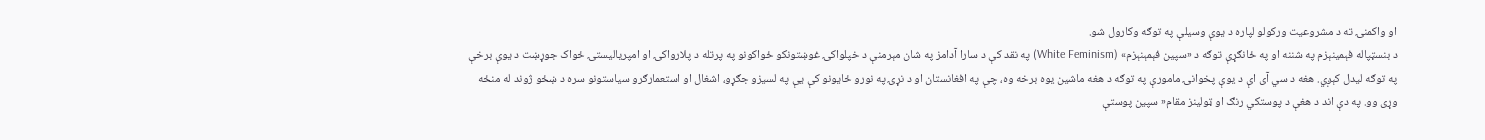او واکمنۍ ته د مشروعیت ورکولو لپاره د یوې وسیلې په توګه وکارول شو.
د بنسټپاله فېمینېزم په شننه او په ځانګړې توګه د «سپین فېمېنېزم» (White Feminism) په نقد کې د سارا آدامز په شان مېرمنې د خپلواکۍ غوښتونکو ځواکونو په پرتله د پلارواکۍ او امپریالیستۍ ځواک جوړښت د یوې برخې په توګه لیدل کېږي. هغه د سي آی اې د یوې پخوانۍ مامورې په توګه د هغه ماشین یوه برخه وه، چې په افغانستان او د نړۍ په نورو ځایونو کې یې په لسیزو جګړو، اشغال او استعمارګرو سیاستونو سره د ښځو ژوند له منځه وړی وو. په دې اند د هغې د پوستکي رنګ او ټولینز مقام« سپین پوستې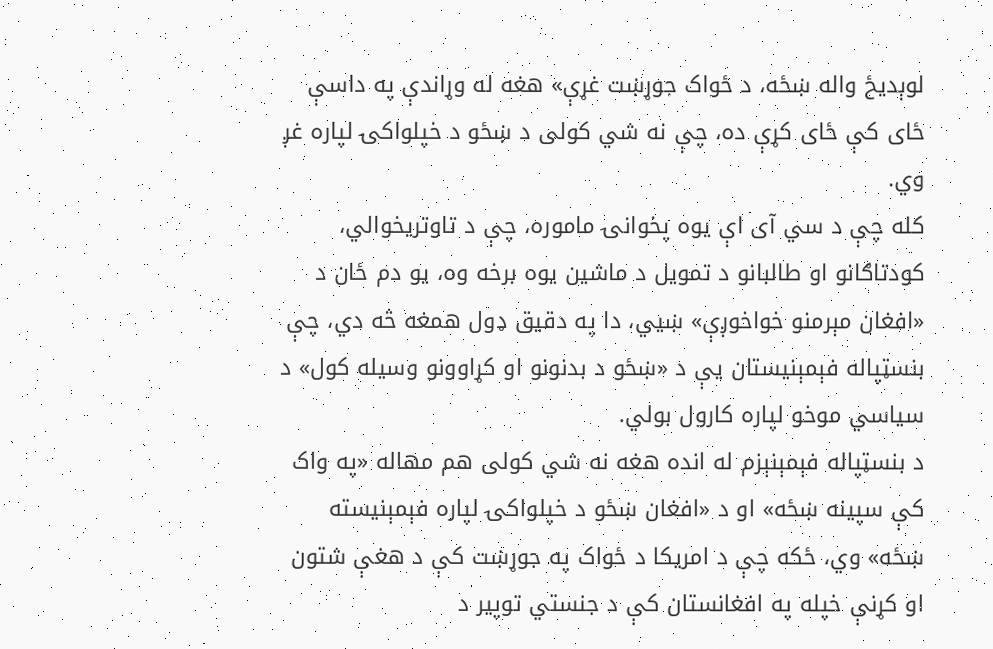لوېدیځ واله ښځه، د ځواک جوړښت غړې» هغه له وړاندې په داسې ځای کې ځای کړې ده، چې نه شي کولی د ښځو د خپلواکۍ لپاره غږ وي.
کله چې د سي آی اې یوه پخوانۍ ماموره، چې د تاوتریخوالي، کودتاګانو او طالبانو د تمویل د ماشین یوه برخه وه، یو دم ځان د «افغان مېرمنو خواخوږې» ښيي، دا په دقیق ډول همغه څه دي، چې بنسټپاله فېمېنیستان یې د «ښځو د بدنونو او کړاوونو وسیله کول» د سیاسي موخو لپاره کارول بولي.
د بنسټپاله فېمېنېزم له انده هغه نه شي کولی هم مهاله «په واک کې سپینه ښځه» او د «افغان ښځو د خپلواکۍ لپاره فېمېنیسته ښځه» وي، ځکه چې د امریکا د ځواک په جوړښت کې د هغې شتون او کړنې خپله په افغانستان کې د جنستي توپیر د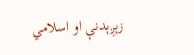زېږېدنې او اسلامي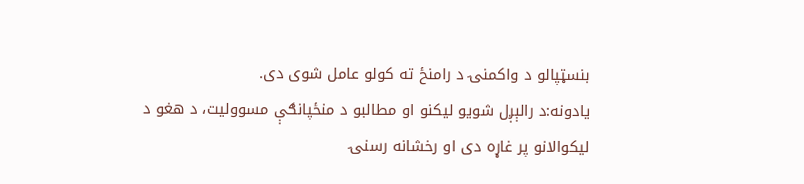بنسټپالو د واکمنۍ د رامنځ ته کولو عامل شوی دی.
یادونه:د رالېږل شویو لیکنو او مطالبو د منځپانګې مسوولیت، د هغو د لیکوالانو پر غاړه دی او رخشانه رسنۍ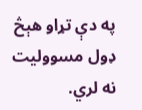په دې تړاو هېڅ ډول مسوولیت نه لري.